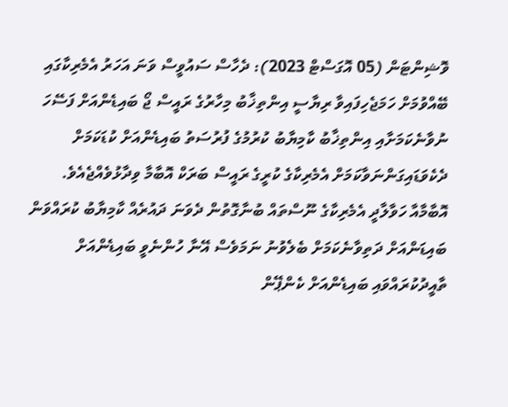ވޮޝިންޓަން (05 އޮގަސްޓް 2023): ދެހާސް ސައުވީސް ވަނަ އަހަރު އެމެރިކާގައި ބޭއްވުމަށް ހަމަޖެހިފައިވާ ރިޔާސީ އިންތިޚާބު މިހާރުގެ ރައީސް ޖޯ ބައިޑެންއަށް ފަސޭހަ ނުވާނެކަމަށާއި އިންތިޚާބު ކާމިޔާބު ކުރުމުގެ ފުރުސަތު ބައިޑެންއަށް ކުޑަކަމަށް ދެކެވަޑައިގަންނަވާކަމަށް އެމެރިކާގެ ކުރީގެ ރައީސް ބަރަކް އޮބާމާ ވިދާޅުވެއްޖެއެވެ.
އޮބާމާއާ ހަވާލާދީ އެމެރިކާގެ ނޫސްތައް ބުނާގޮތުން ދެވަނަ ދައުރެއް ކާމިޔާބު ކުރައްވަން ބައިޑަންއަށް ދަތިވާނެކަމަށް ބެލެވުނު ނަމަވެސް އޭނާ ހުންނެވީ ބައިޑެންއަށް ތާއީދުކުރައްވައި ބައިޑެންއަށް ކެންޕޭން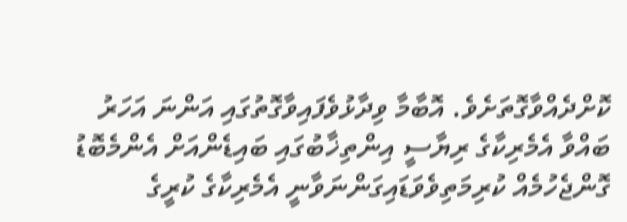ކޮށްދެއްވާގޮތަށެވެ. އޮބާމާ ވިދާޅުވެފައިވާގޮތުގައި އަންނަ އަހަރު ބައްވާ އެމެރިކާގެ ރިޔާސީ އިންތިޚާބުގައި ބައިޑެންއަށް އެންމެބޮޑު ގޮންޖެހުމެއް ކުރިމަތިވެވަޑައިގަންނަވާނީ އެމެރިކާގެ ކުރީގެ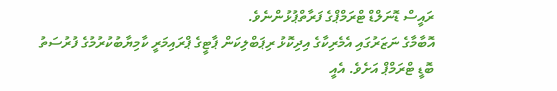ރައީސް ޑޮނަލްޑް ޓްރަމްޕްގެ ފަރާތްޕުޅުންނެވެ.
އޮބާމާގެ ނަޒަރުގައި އެމެރިކާގެ އިދިކޮޅު ރިޕަބްލިކަން ޕާޓީގެ ޕްރައިމަރީ ކާމިޔާބުކުރުމުގެ ފުރުސަތު ބޮޑީ ޓްރަމްޕް އަށެވެ. އެއީ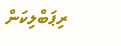ރިޕަބްލިކަން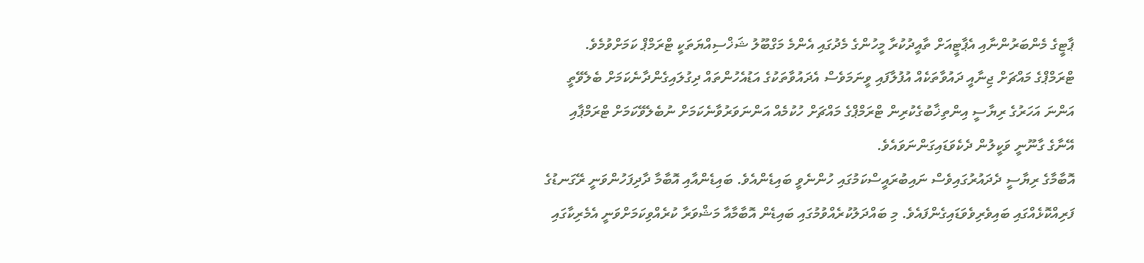ޕާޓީގެ މެންބަރުންނާއި އެޕާޓީއަށް ތާއީދުކުރާ މީހުންގެ މެދުގައި އެންމެ މަގްބޫލު ޝަޚްސިއްޔަތަކީ ޓްރަމްޕް ކަމަށްވުމެވެ.
ޓްރަމްޕްގެ މައްޗަށް ޖިނާއީ ދައުވާތަކެއް އުފުލާފައި ވީނަމަވެސް އެދައުވާތަކުގެ އަޑުއެހުންތައް ދިގުލައިގެންދާނެކަމަށް ބެލެވޭތީ އަންނަ އަހަރުގެ ރިޔާސީ އިންތިޚާބުގެކުރިން ޓްރަމްޕްގެ މައްޗަށް ހުކުމެއް އަންނަވަރުވާނެކަމަށް ނުބެލެވޭކަމަށް ޓްރަމްޕާއި އޭނާގެ ގާނޫނީ ވަކީލުން ދެކެވަޑައިގަންނަވައެވެ.
އޮބާމާގެ ރިޔާސީ ދެދައުރުގައިވެސް ނައިބުރައީސްކަމުގައި ހުންނެވީ ބައިޑެންއެވެ. ބައިޑެންއާއި އޮބާމާ ދާދިފަހުންވަނީ ރޭގަނޑުގެ ފަރިއްކޮޅެއްގައި ބައިވެރިވެވަޑައިގެންފައެވެ. މި ބައްދަލުކުރެއްވުމުގައި ބައިޑެން އޮބާމާއާ މަޝްވަރާ ކުރެއްވިކަމަށްވަނީ އެމެރިކާގައި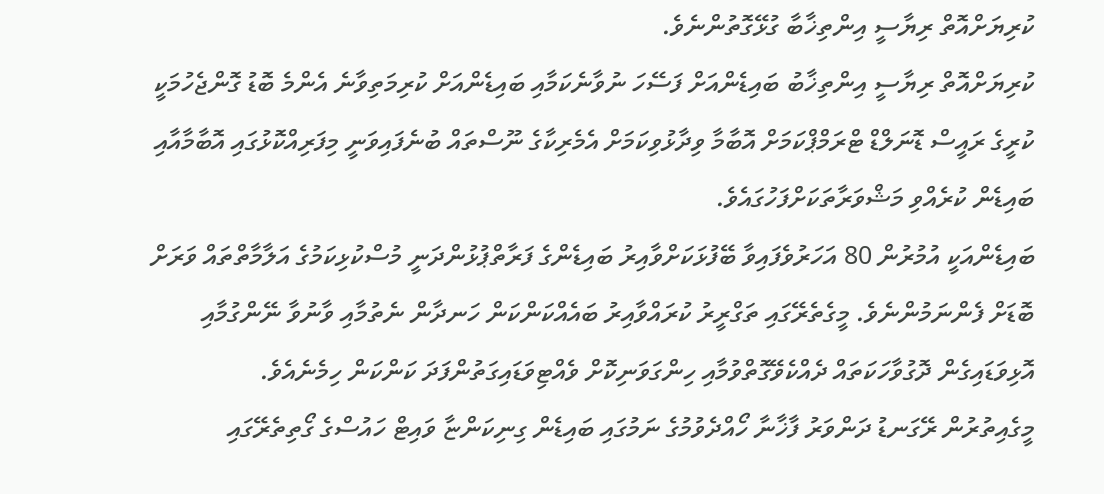ކުރިޔަށްއޮތް ރިޔާސީ އިންތިޚާބާ ގުޅޭގޮތުންނެވެ.
ކުރިޔަށްއޮތް ރިޔާސީ އިންތިޚާބު ބައިޑެންއަށް ފަސޭހަ ނުވާނެކަމާއި ބައިޑެންއަށް ކުރިމަތިވާނެ އެންމެ ބޮޑު ގޮންޖެހުމަކީ ކުރީގެ ރައީސް ޑޮނަލްޑް ޓްރަމްޕްކަމަށް އޮބާމާ ވިދާޅުވިކަމަށް އެމެރިކާގެ ނޫސްތައް ބުނެފައިވަނީ މިފަރިއްކޮޅުގައި އޮބާމާއާއި ބައިޑެން ކުރެއްވި މަޝްވަރާތަކަށްފަހުގައެވެ.
ބައިޑެންއަކީ އުމުރުން 80 އަހަރުވެފައިވާ ބޭފުޅަކަށްވާއިރު ބައިޑެންގެ ފަރާތްޕުޅުންދަނީ މުސްކުޅިކަމުގެ އަލާމާތްތައް ވަރަށް ބޮޑަށް ފެންނަމުންނެވެ. މީގެތެރޭގައި ތަގްރީރު ކުރައްވާއިރު ބައެއްކަންކަން ހަނދާން ނެތުމާއި ވާނުވާ ނޭންގުމާއި އޮޅިވަޑައިގެން ދޮގުވާހަކަތައް ދެއްކެވޭގޮތްވުމާއި ހިންގަވަނިކޮށް ވެއްޓިވަޑައިގަތުންފަދަ ކަންކަން ހިމެނެއެވެ.
މީގެއިތުރުން ރޭގަނޑު ދަންވަރު ފާޚާނާ ހޯއްދެވުމުގެ ނަމުގައި ބައިޑެން ގިނިކަންޏާ ވައިޓް ހައުސްގެ ގޯތިތެރޭގައި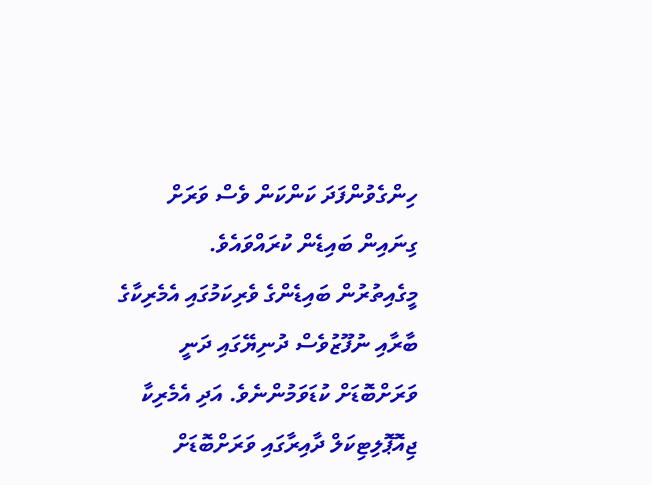ހިންގެވުންފަދަ ކަންކަން ވެސް ވަރަށް ގިނައިން ބައިޑެން ކުރައްވައެވެ.
މީގެއިތުރުން ބައިޑެންގެ ވެރިކަމުގައި އެމެރިކާގެ ބާރާއި ނުފޫޒުވެސް ދުނިޔޭގައި ދަނީ ވަރަށްބޮޑަށް ކުޑަވަމުންނެވެ. އަދި އެމެރިކާ ޖިއޮޕޮލިޓިކަލް ދާއިރާގައި ވަރަށްބޮޑަށް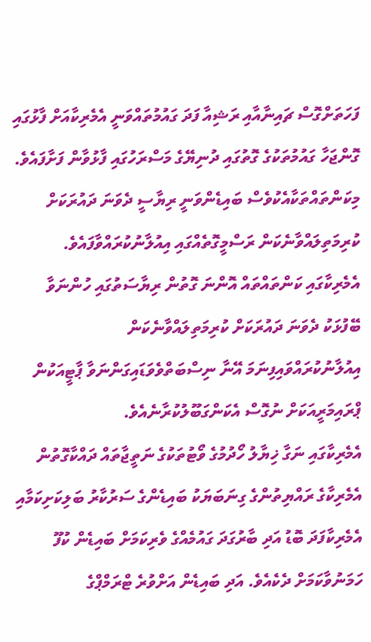ފަހަތަށްގޮސް ޗައިނާއާއި ރަޝިއާ ފަދަ ގައުމުތައްވަނީ އެމެރިކާއަށް ފާޅުގައި ގޮންޖަހާ ގައުމުތަކުގެ ގޮތުގައި ދުނިޔޭގެ މަސްރަހުގައި ފާޅުވާން ފަށާފައެވެ.
މިކަންތައްތަކާއެކުވެސް ބައިޑެންވަނީ ރިޔާސީ ދެވަނަ ދައުރަކަށް ކުރިމަތިލައްވާނެކަން ރަސްމީގޮތެއްގައި އިއުލާނުކުރައްވާފައެވެ.
އެމެރިކާގައި ކަންތައްތައް އޮންނަ ގޮތުން ރިޔާސަތުގައި ހުންނަވާ ބޭފުޅަކު ދެވަނަ ދައުރަކަށް ކުރިމަތިލައްވާނެކަން އިއުލާނުކުރައްވައިފިނަމަ އޭނާ ނިސްބަތްވެވަޑައިގަންނަވާ ޕާޓީއަކުން ޕްރައިމަރީއަކަށް ނުގޮސް އެކަންގަބޫލުކުރާނެއެވެ.
އެމެރިކާގައި ނަގާ ޚިޔާލު ހޯދުމުގެ ވޯޓުތަކުގެ ނަތީޖާތައް ދައްކާގޮތުން އެމެރިކާގެ ރައްޔިތުންގެ ގިނަބަޔަކު ބައިޑެންގެ ސަރުކާރު ބަލިކަށިކަމާއި އެމެރިކާފަދަ ބޮޑު އަދި ބާރުގަދަ ގައުމެއްގެ ވެރިކަމަށް ބައިޑެން ކުފޫ ހަމަނުވާކަމަށް ދެކެއެވެ. އަދި ބައިޑެން އަށްވުރެ ޓްރަމްޕްގެ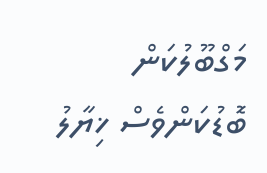މަގްބޫލުކަން ބޮޑުކަންވެސް ޚިޔާލު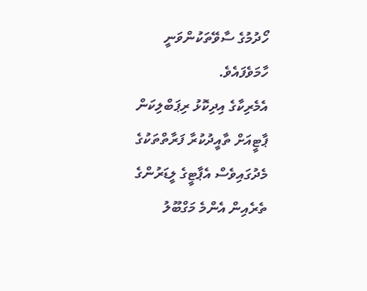ހޯދުމުގެ ސާވޭތަކުންވަނީ ހާމަވެފައެވެ.
އެމެރިކާގެ އިދިކޮޅު ރިޕަބްލިކަން ޕާޓީއަށް ތާއީދުކުރާ ފަރާތްތަކުގެ މެދުގައިވެސް އެޕާޓީގެ ލީޑަރުންގެ ތެރެއިން އެންމެ މަގްބޫލު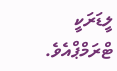ލީޑަރަކީ ޓްރަމްޕްއެވެ.